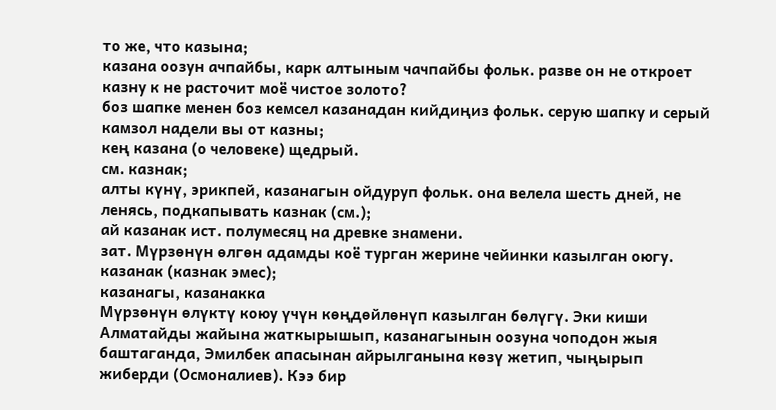то же, что казына;
казана оозун ачпайбы, карк алтыным чачпайбы фольк. разве он не откроет казну к не расточит моё чистое золото?
боз шапке менен боз кемсел казанадан кийдиңиз фольк. серую шапку и серый камзол надели вы от казны;
кең казана (о человеке) щедрый.
см. казнак;
алты күнү, эрикпей, казанагын ойдуруп фольк. она велела шесть дней, не ленясь, подкапывать казнак (см.);
ай казанак ист. полумесяц на древке знамени.
зат. Мүрзөнүн өлгөн адамды коё турган жерине чейинки казылган оюгу.
казанак (казнак эмес);
казанагы, казанакка
Мүрзөнүн өлүктү коюу үчүн көңдөйлөнүп казылган бөлүгү. Эки киши Алматайды жайына жаткырышып, казанагынын оозуна чоподон жыя баштаганда, Эмилбек апасынан айрылганына көзү жетип, чыңырып жиберди (Осмоналиев). Кээ бир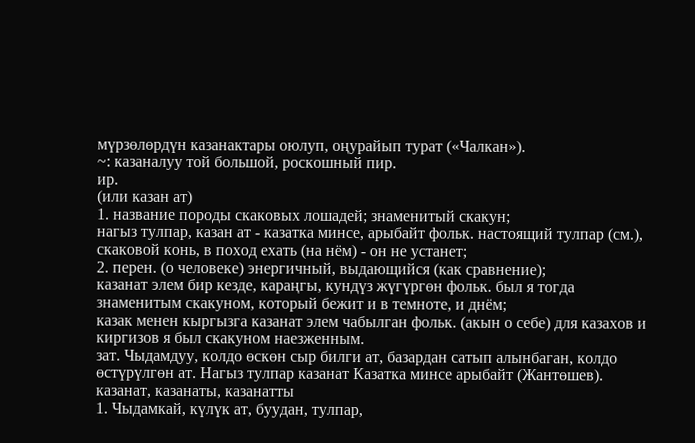мүрзөлөрдүн казанактары оюлуп, оңурайып турат («Чалкан»).
~: казаналуу той большой, роскошный пир.
ир.
(или казан ат)
1. название породы скаковых лошадей; знаменитый скакун;
нагыз тулпар, казан ат - казатка минсе, арыбайт фольк. настоящий тулпар (см.), скаковой конь, в поход ехать (на нём) - он не устанет;
2. перен. (о человеке) энергичный, выдающийся (как сравнение);
казанат элем бир кезде, караңгы, кундүз жүгүргөн фольк. был я тогда знаменитым скакуном, который бежит и в темноте, и днём;
казак менен кыргызга казанат элем чабылган фольк. (акын о себе) для казахов и киргизов я был скакуном наезженным.
зат. Чыдамдуу, колдо өскөн сыр билги ат, базардан сатып алынбаган, колдо өстүрүлгөн ат. Нагыз тулпар казанат Казатка минсе арыбайт (Жантөшев).
казанат, казанаты, казанатты
1. Чыдамкай, күлүк ат, буудан, тулпар,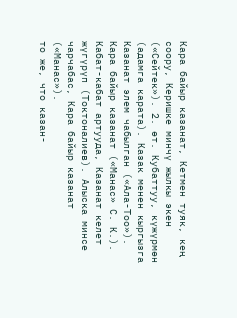Кара байыр казанат, Кетмен туяк, кең соору, Керишке минчү жылкы экен («Сейтек»). 2. өт. Кубаттуу, күжүрмөн (адамга карата). Казак менен кыргызга Казанат элем чабылган («Ала-Тоо»). Кара байыр казанат («Манас» С. К.). Кабат-кабат артууда, Казанат келет жүгүрүп (Токтоналиев). Алыска минсе чарчабас, Кара байыр казанат («Манас»).
то же, что казан-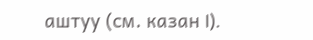аштуу (см. казан I).